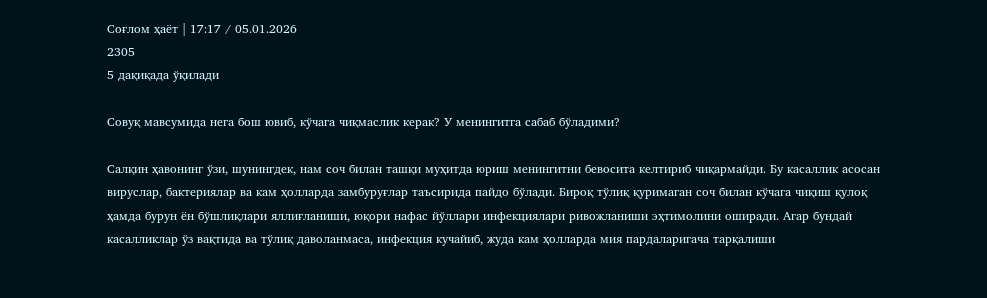Соғлом ҳаёт | 17:17 / 05.01.2026
2305
5 дақиқада ўқилади

Совуқ мавсумида нега бош ювиб, кўчага чиқмаслик керак? У менингитга сабаб бўладими?

Салқин ҳавонинг ўзи, шунингдек, нам соч билан ташқи муҳитда юриш менингитни бевосита келтириб чиқармайди. Бу касаллик асосан вируслар, бактериялар ва кам ҳолларда замбуруғлар таъсирида пайдо бўлади. Бироқ тўлиқ қуримаган соч билан кўчага чиқиш қулоқ ҳамда бурун ён бўшлиқлари яллиғланиши, юқори нафас йўллари инфекциялари ривожланиши эҳтимолини оширади. Агар бундай касалликлар ўз вақтида ва тўлиқ даволанмаса, инфекция кучайиб, жуда кам ҳолларда мия пардаларигача тарқалиши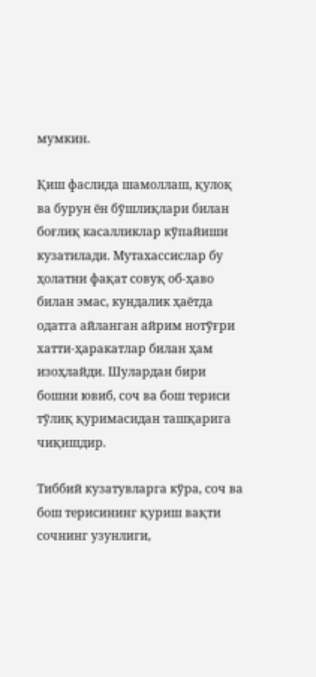мумкин.

Қиш фаслида шамоллаш, қулоқ ва бурун ён бўшлиқлари билан боғлиқ касалликлар кўпайиши кузатилади. Мутахассислар бу ҳолатни фақат совуқ об-ҳаво билан эмас, кундалик ҳаётда одатга айланган айрим нотўғри хатти-ҳаракатлар билан ҳам изоҳлайди. Шулардан бири бошни ювиб, соч ва бош териси тўлиқ қуримасидан ташқарига чиқишдир.

Тиббий кузатувларга кўра, соч ва бош терисининг қуриш вақти сочнинг узунлиги,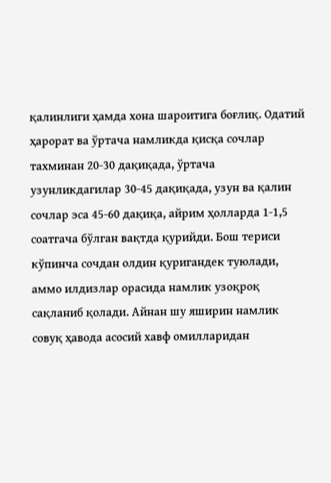қалинлиги ҳамда хона шароитига боғлиқ. Одатий ҳарорат ва ўртача намликда қисқа сочлар тахминан 20-30 дақиқада, ўртача узунликдагилар 30-45 дақиқада, узун ва қалин сочлар эса 45-60 дақиқа, айрим ҳолларда 1-1,5 соатгача бўлган вақтда қурийди. Бош териси кўпинча сочдан олдин қуригандек туюлади, аммо илдизлар орасида намлик узоқроқ сақланиб қолади. Айнан шу яширин намлик совуқ ҳавода асосий хавф омилларидан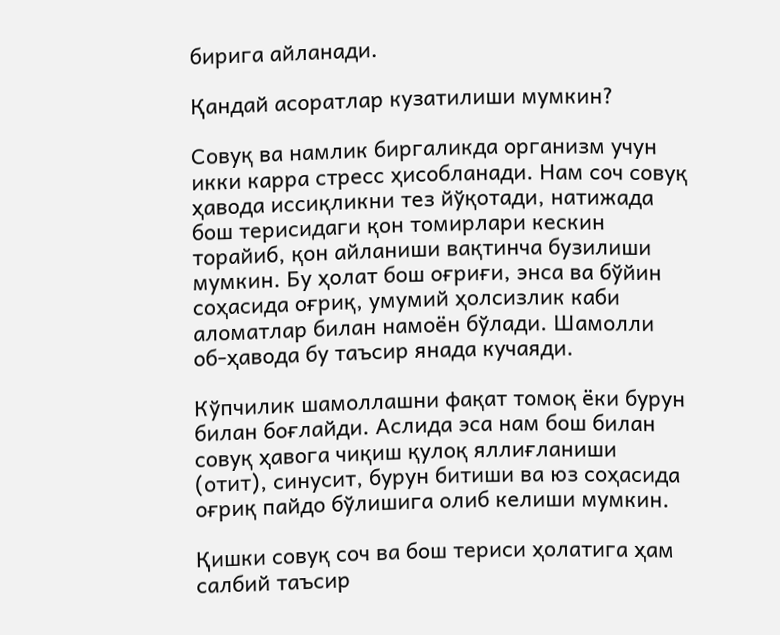бирига айланади.

Қандай асоратлар кузатилиши мумкин?

Совуқ ва намлик биргаликда организм учун икки карра стресс ҳисобланади. Нам соч совуқ ҳавода иссиқликни тез йўқотади, натижада бош терисидаги қон томирлари кескин торайиб, қон айланиши вақтинча бузилиши мумкин. Бу ҳолат бош оғриғи, энса ва бўйин соҳасида оғриқ, умумий ҳолсизлик каби аломатлар билан намоён бўлади. Шамолли об-ҳавода бу таъсир янада кучаяди.

Кўпчилик шамоллашни фақат томоқ ёки бурун билан боғлайди. Аслида эса нам бош билан совуқ ҳавога чиқиш қулоқ яллиғланиши (отит), синусит, бурун битиши ва юз соҳасида оғриқ пайдо бўлишига олиб келиши мумкин.

Қишки совуқ соч ва бош териси ҳолатига ҳам салбий таъсир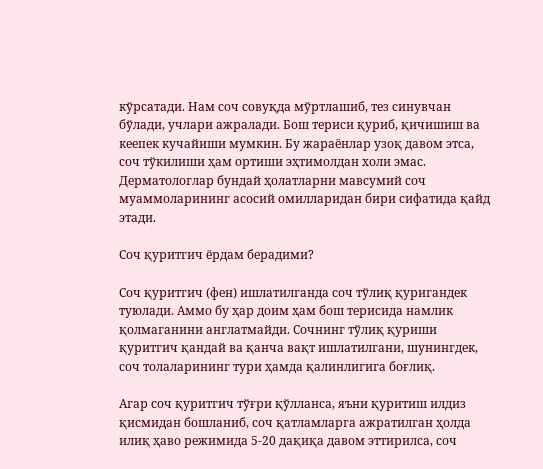кўрсатади. Нам соч совуқда мўртлашиб, тез синувчан бўлади, учлари ажралади. Бош териси қуриб, қичишиш ва кеепек кучайиши мумкин. Бу жараёнлар узоқ давом этса, соч тўкилиши ҳам ортиши эҳтимолдан холи эмас. Дерматологлар бундай ҳолатларни мавсумий соч муаммоларининг асосий омилларидан бири сифатида қайд этади.

Соч қуритгич ёрдам берадими?

Соч қуритгич (фен) ишлатилганда соч тўлиқ қуригандек туюлади. Аммо бу ҳар доим ҳам бош терисида намлик қолмаганини англатмайди. Сочнинг тўлиқ қуриши қуритгич қандай ва қанча вақт ишлатилгани, шунингдек, соч толаларининг тури ҳамда қалинлигига боғлиқ.

Агар соч қуритгич тўғри қўлланса, яъни қуритиш илдиз қисмидан бошланиб, соч қатламларга ажратилган ҳолда илиқ ҳаво режимида 5-20 дақиқа давом эттирилса, соч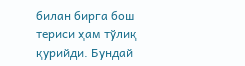билан бирга бош териси ҳам тўлиқ қурийди. Бундай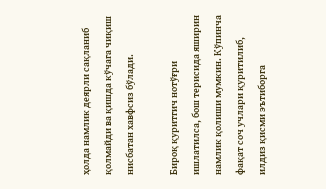ҳолда намлик деярли сақланиб қолмайди ва қишда кўчага чиқиш нисбатан хавфсиз бўлади.

Бироқ қуритгич нотўғри ишлатилса, бош терисида яширин намлик қолиши мумкин. Кўпинча фақат соч учлари қуритилиб, илдиз қисми эътиборга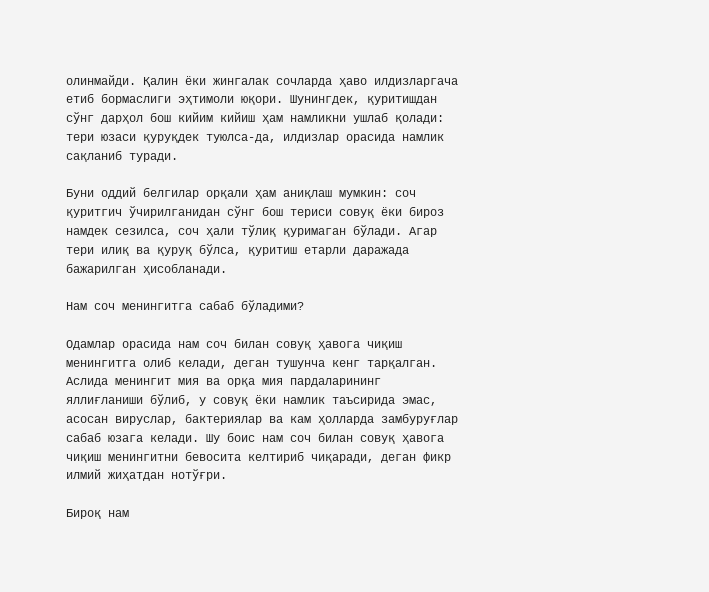олинмайди. Қалин ёки жингалак сочларда ҳаво илдизларгача етиб бормаслиги эҳтимоли юқори. Шунингдек, қуритишдан сўнг дарҳол бош кийим кийиш ҳам намликни ушлаб қолади: тери юзаси қуруқдек туюлса-да, илдизлар орасида намлик сақланиб туради.

Буни оддий белгилар орқали ҳам аниқлаш мумкин: соч қуритгич ўчирилганидан сўнг бош териси совуқ ёки бироз намдек сезилса, соч ҳали тўлиқ қуримаган бўлади. Агар тери илиқ ва қуруқ бўлса, қуритиш етарли даражада бажарилган ҳисобланади.

Нам соч менингитга сабаб бўладими?

Одамлар орасида нам соч билан совуқ ҳавога чиқиш менингитга олиб келади, деган тушунча кенг тарқалган. Аслида менингит мия ва орқа мия пардаларининг яллиғланиши бўлиб, у совуқ ёки намлик таъсирида эмас, асосан вируслар, бактериялар ва кам ҳолларда замбуруғлар сабаб юзага келади. Шу боис нам соч билан совуқ ҳавога чиқиш менингитни бевосита келтириб чиқаради, деган фикр илмий жиҳатдан нотўғри.

Бироқ нам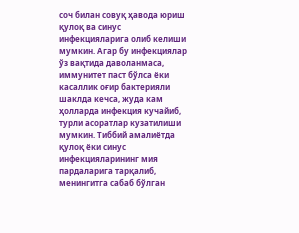соч билан совуқ ҳавода юриш қулоқ ва синус инфекцияларига олиб келиши мумкин. Агар бу инфекциялар ўз вақтида даволанмаса, иммунитет паст бўлса ёки касаллик оғир бактерияли шаклда кечса, жуда кам ҳолларда инфекция кучайиб, турли асоратлар кузатилиши мумкин. Тиббий амалиётда қулоқ ёки синус инфекцияларининг мия пардаларига тарқалиб, менингитга сабаб бўлган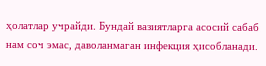ҳолатлар учрайди. Бундай вазиятларга асосий сабаб нам соч эмас, даволанмаган инфекция ҳисобланади.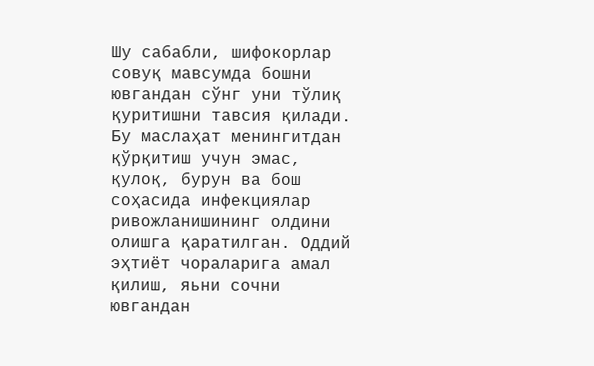Шу сабабли, шифокорлар совуқ мавсумда бошни ювгандан сўнг уни тўлиқ қуритишни тавсия қилади. Бу маслаҳат менингитдан қўрқитиш учун эмас, қулоқ, бурун ва бош соҳасида инфекциялар ривожланишининг олдини олишга қаратилган. Оддий эҳтиёт чораларига амал қилиш, яьни сочни ювгандан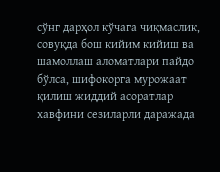сўнг дарҳол кўчага чиқмаслик, совуқда бош кийим кийиш ва шамоллаш аломатлари пайдо бўлса, шифокорга мурожаат қилиш жиддий асоратлар хавфини сезиларли даражада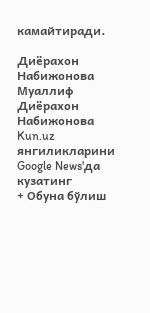камайтиради.

Диёрахон Набижонова
Муаллиф Диёрахон Набижонова
Kun.uz янгиликларини Google News'да кузатинг
+ Обуна бўлиш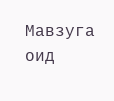Мавзуга оид